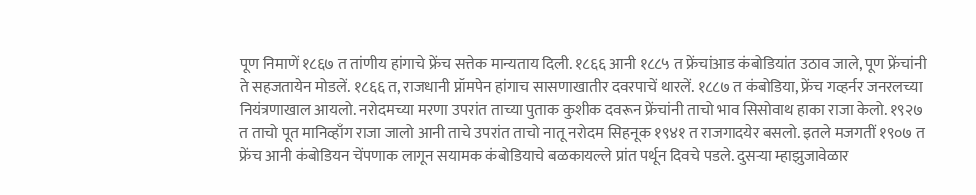पूण निमाणें १८६७ त तांणीय हांगाचे फ्रेंच सत्तेक मान्यताय दिली. १८६६ आनी १८८५ त फ्रेंचांआड कंबोडियांत उठाव जाले, पूण फ्रेंचांनी ते सहजतायेन मोडलें. १८६६ त, राजधानी प्नॉमपेन हांगाच सासणाखातीर दवरपाचें थारलें. १८८७ त कंबोडिया, फ्रेंच गव्हर्नर जनरलच्या नियंत्रणाखाल आयलो. नरोदमच्या मरणा उपरांत ताच्या पुताक कुशीक दवरून फ्रेंचांनी ताचो भाव सिसोवाथ हाका राजा केलो. १९२७ त ताचो पूत मानिव्हाँग राजा जालो आनी ताचे उपरांत ताचो नातू नरोदम सिहनूक १९४१ त राजगादयेर बसलो. इतले मजगतीं १९०७ त फ्रेंच आनी कंबोडियन चेंपणाक लागून सयामक कंबोडियाचे बळकायल्ले प्रांत पर्थून दिवचे पडले. दुसऱ्या म्हाझुजावेळार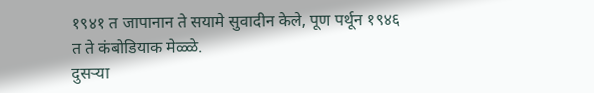१९४१ त जापानान ते सयामे सुवादीन केले, पूण पर्थून १९४६ त ते कंबोडियाक मेळ्ळे.
दुसऱ्या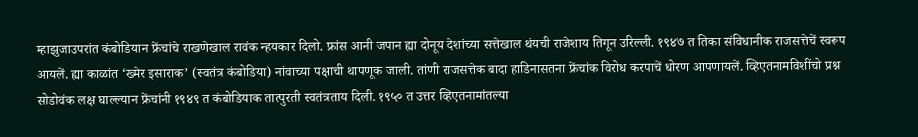म्हाझुजाउपरांत कंबोडियान फ्रेंचांचे राखणेखाल रावंक न्हयकार दिलो. फ्रांस आनी जपान ह्या दोनूय देशांच्या सत्तेखाल थंयची राजेशाय तिगून उरिल्ली. १९४७ त तिका संविधानीक राजसत्तेचें स्वरूप आयलें. ह्या काळांत ‘ख्मेर इसाराक’ (स्वतंत्र कंबोडिया) नांवाच्या पक्षाची थापणूक जाली. तांणी राजसत्तेक बादा हाडिनासतना फ्रेंचांक विरोध करपाचें धोरण आपणायलें. व्हिएतनामविशींचो प्रश्न सोडोवंक लक्ष घाल्ल्यान फ्रेंचांनी १९४९ त कंबोडियाक तात्पुरती स्वतंत्रताय दिली. १९५० त उत्तर व्हिएतनामांतल्या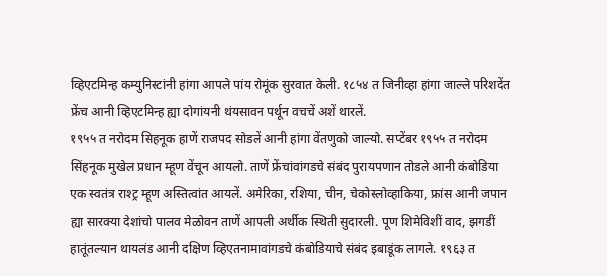व्हिएटमिन्ह कम्युनिस्टांनी हांगा आपले पांय रोमूंक सुरवात केली. १८५४ त जिनीव्हा हांगा जाल्ले परिशदेंत फ्रेंच आनी व्हिएटमिन्ह ह्या दोगांयनी थंयसावन पर्थून वचचें अशें थारलें.
१९५५ त नरोदम सिहनूक हाणें राजपद सोडलें आनी हांगा वेंतणुको जाल्यो. सप्टेंबर १९५५ त नरोदम सिंहनूक मुखेल प्रधान म्हूण वेंचून आयलो. ताणें फ्रेंचांवांगडचे संबंद पुरायपणान तोडले आनी कंबोडिया एक स्वतंत्र राश्ट्र म्हूण अस्तित्वांत आयलें. अमेरिका, रशिया, चीन, चेकोस्लोव्हाकिया, फ्रांस आनी जपान ह्या सारक्या देशांचो पालव मेळोवन ताणें आपली अर्थीक स्थिती सुदारली. पूण शिमेविशीं वाद, झगडीं हातूंतल्यान थायलंड आनी दक्षिण व्हिएतनामावांगडचे कंबोडियाचे संबंद इबाडूंक लागले. १९६३ त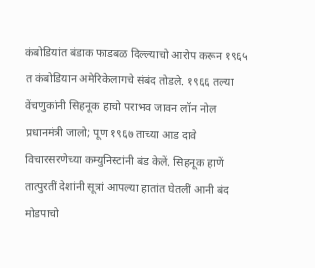कंबोडियांत बंडाक फाडबळ दिल्ल्याचो आरोप करून १९६५ त कंबोडियान अमेरिकेलागचे संबंद तोडले. १९६६ तल्या वेंचणुकांनी सिहनूक हाचो पराभव जावन लॉन नोल प्रधानमंत्री जालो; पूण १९६७ ताच्या आड दावे विचारसरणेच्या कम्युनिस्टांनी बंड केलें. सिहनूक हाणें तात्पुरतीं देशांनी सूत्रां आपल्या हातांत घेतलीं आनी बंद मोडपाचो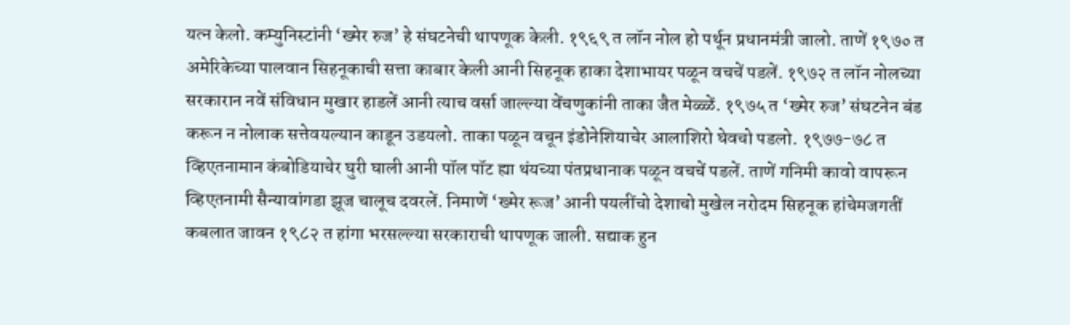यत्न केलो. कम्युनिस्टांनी ‘ख्मेर रुज’ हे संघटनेची थापणूक केली. १९६९ त लॉन नोल हो पर्थून प्रधानमंत्री जालो. ताणें १९७० त अमेरिकेच्या पालवान सिहनूकाची सत्ता काबार केली आनी सिहनूक हाका देशाभायर पळून वचचें पडलें. १९७२ त लॉन नोलच्या सरकारान नवें संविधान मुखार हाडलें आनी त्याच वर्सा जाल्ल्या वेंचणुकांनी ताका जैत मेळ्ळें. १९७५ त ‘ख्मेर रुज’ संघटनेन बंड करून न नोलाक सत्तेवयल्यान काडून उडयलो. ताका पळून वचून इंडोनेशियाचेर आलाशिरो घेवचो पडलो. १९७७-७८ त व्हिएतनामान कंबोडियाचेर घुरी घाली आनी पॉल पॉट ह्या थंयच्या पंतप्रधानाक पळून वचचें पडलें. ताणें गनिमी कावो वापरून व्हिएतनामी सैन्यावांगडा झूज चालूच दवरलें. निमाणें ‘ख्मेर रूज’ आनी पयलींचो देशाचो मुखेल नरोदम सिहनूक हांचेमजगतीं कबलात जावन १९८२ त हांगा भरसल्ल्या सरकाराची थापणूक जाली. सद्याक हुन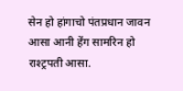सेन हो हांगाचो पंतप्रधान जावन आसा आनी हेंग सामरिन हो राश्ट्रपती आसा.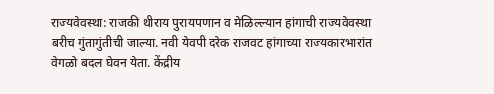राज्यवेवस्था: राजकी थीराय पुरायपणान व मेळिल्ल्यान हांगाची राज्यवेवस्था बरीच गुंतागुंतीची जाल्या. नवी येवपी दरेक राजवट हांगाच्या राज्यकारभारांत वेगळो बदल घेवन येता. केंद्रीय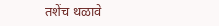तशेंच थळावे